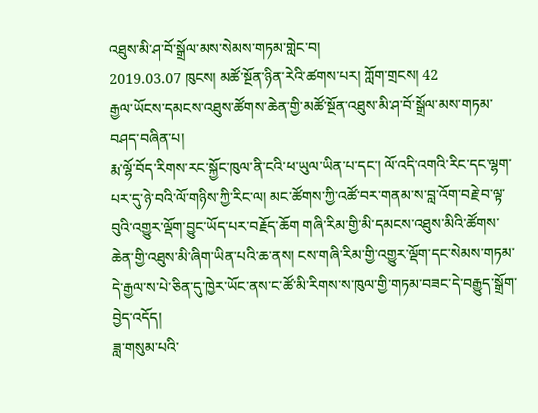འཐུས་མི་ཤ་བོ་སྒྲོལ་མས་སེམས་གཏམ་གླེང་བ།
2019.03.07 ཁུངས། མཚོ་སྔོན་ཉིན་རེའི་ཚགས་པར། ཀློག་གྲངས། 42
རྒྱལ་ཡོངས་དམངས་འཐུས་ཚོགས་ཆེན་གྱི་མཚོ་སྔོན་འཐུས་མི་ཤ་བོ་སྒྲོལ་མས་གཏམ་བཤད་བཞིན་པ།
རྨ་ལྷོ་བོད་རིགས་རང་སྐྱོང་ཁུལ་ནི་ངའི་ཕ་ཡུལ་ཡིན་པ་དང་། ལོ་འདི་འགའི་རིང་དང་ལྷག་པར་དུ་ཉེ་བའི་ལོ་གཉིས་ཀྱི་རིང་ལ། མང་ཚོགས་ཀྱི་འཚོ་བར་གནམ་ས་བླ་འོག་བརྗེ་བ་ལྟ་བུའི་འགྱུར་ལྡོག་བྱུང་ཡོད་པར་བརྗོད་ཆོག གཞི་རིམ་གྱི་མི་དམངས་འཐུས་མིའི་ཚོགས་ཆེན་གྱི་འཐུས་མི་ཞིག་ཡིན་པའི་ཆ་ནས། ངས་གཞི་རིམ་གྱི་འགྱུར་ལྡོག་དང་སེམས་གཏམ་དེ་རྒྱལ་ས་པེ་ཅིན་དུ་ཁྱེར་ཡོང་ནས་ང་ཚོ་མི་རིགས་ས་ཁུལ་གྱི་གཏམ་བཟང་དེ་བརྒྱུད་སྒྲོག་བྱེད་འདོད།
ཟླ་གསུམ་པའི་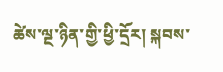ཚེས་ལྔ་ཉིན་གྱི་ཕྱི་དྲོར། སྐབས་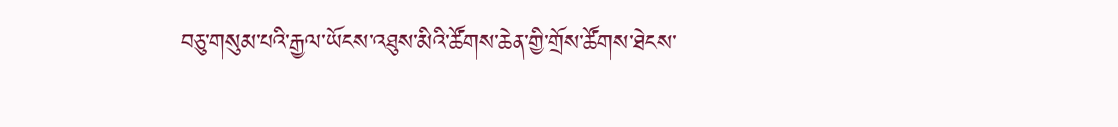བཅུ་གསུམ་པའི་རྒྱལ་ཡོངས་འཐུས་མིའི་ཚོགས་ཆེན་གྱི་གྲོས་ཚོགས་ཐེངས་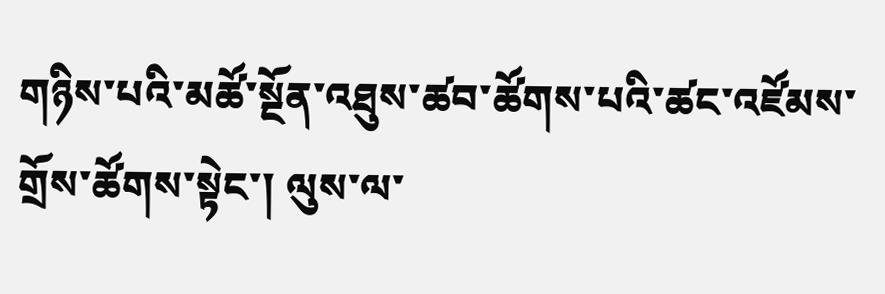གཉིས་པའི་མཚོ་སྔོན་འཐུས་ཚབ་ཚོགས་པའི་ཚང་འཛོམས་གྲོས་ཚོགས་སྟེང་། ལུས་ལ་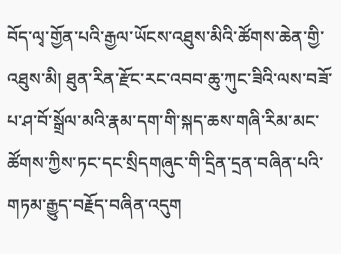བོད་ལྭ་གྱོན་པའི་རྒྱལ་ཡོངས་འཐུས་མིའི་ཚོགས་ཆེན་གྱི་འཐུས་མི། ཐུན་རིན་རྫོང་རང་འབབ་ཆུ་ཀུང་ཟིའི་ལས་བཟོ་པ་ཤ་བོ་སྒྲོལ་མའི་རྣམ་དག་གི་སྐད་ཆས་གཞི་རིམ་མང་ཚོགས་ཀྱིས་ཏང་དང་སྲིདགཞུང་གི་དྲིན་དྲན་བཞིན་པའི་གཏམ་རྒྱུད་བརྗོད་བཞིན་འདུག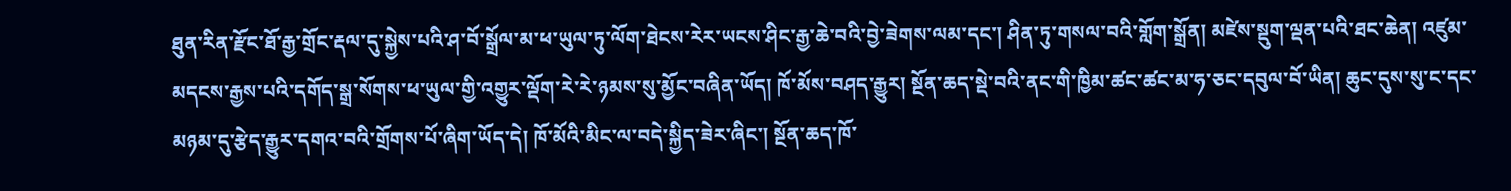ཐུན་རིན་རྫོང་ཐོ་རྒྱ་གྲོང་རྡལ་དུ་སྐྱེས་པའི་ཤ་བོ་སྒྲོལ་མ་ཕ་ཡུལ་ཏུ་ལོག་ཐེངས་རེར་ཡངས་ཤིང་རྒྱ་ཆེ་བའི་བྱེ་ཟེགས་ལམ་དང་། ཤིན་ཏུ་གསལ་བའི་གློག་སྒྲོན། མཛེས་སྡུག་ལྡན་པའི་ཐང་ཆེན། འཛུམ་མདངས་རྒྱས་པའི་དགོད་སྒྲ་སོགས་ཕ་ཡུལ་གྱི་འགྱུར་ལྡོག་རེ་རེ་ཉམས་སུ་མྱོང་བཞིན་ཡོད། ཁོ་མོས་བཤད་རྒྱུར། སྔོན་ཆད་སྡེ་བའི་ནང་གི་ཁྱིམ་ཚང་ཚང་མ་ཧ་ཅང་དབུལ་བོ་ཡིན། ཆུང་དུས་སུ་ང་དང་མཉམ་དུ་རྩེད་རྒྱུར་དགའ་བའི་གྲོགས་པོ་ཞིག་ཡོད་དེ། ཁོ་མོའི་མིང་ལ་བདེ་སྐྱིད་ཟེར་ཞིང་། སྔོན་ཆད་ཁོ་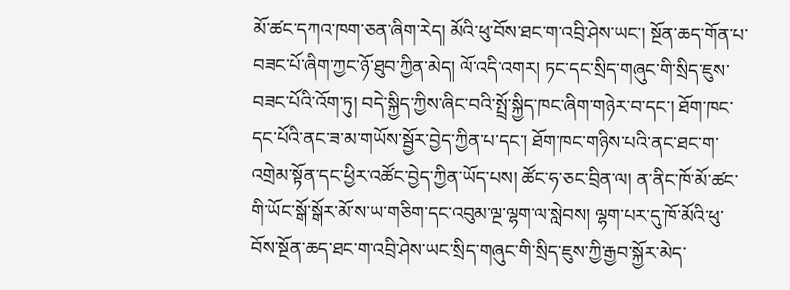མོ་ཚང་དཀའ་ཁག་ཅན་ཞིག་རེད། མོའི་ཕུ་བོས་ཐང་ག་འབྲི་ཤེས་ཡང་། སྔོན་ཆད་གོན་པ་བཟང་པོ་ཞིག་ཀྱང་ཉོ་ཐུབ་ཀྱིན་མེད། ལོ་འདི་འགར། ཏང་དང་སྲིད་གཞུང་གི་སྲིད་ཇུས་བཟང་པོའི་འོག་ཏུ། བདེ་སྐྱིད་ཀྱིས་ཞིང་བའི་སྤྲོ་སྐྱིད་ཁང་ཞིག་གཉེར་བ་དང་། ཐོག་ཁང་དང་པོའི་ནང་ཟ་མ་གཡོས་སྦྱོར་བྱེད་ཀྱིན་པ་དང་། ཐོག་ཁང་གཉིས་པའི་ནང་ཐང་ག་འགྲེམ་སྟོན་དང་ཕྱིར་འཚོང་བྱེད་ཀྱིན་ཡོད་པས། ཚོང་ཧ་ཅང་བྲིན་ལ། ན་ནིང་ཁོ་མོ་ཚང་གི་ཡོང་སྒོ་སྒོར་མོ་ས་ཡ་གཅིག་དང་འབུམ་ལྔ་ལྷག་ལ་སླེབས། ལྷག་པར་དུ་ཁོ་མོའི་ཕུ་བོས་སྔོན་ཆད་ཐང་ག་འབྲི་ཤེས་ཡང་སྲིད་གཞུང་གི་སྲིད་ཇུས་ཀྱི་རྒྱབ་སྐྱོར་མེད་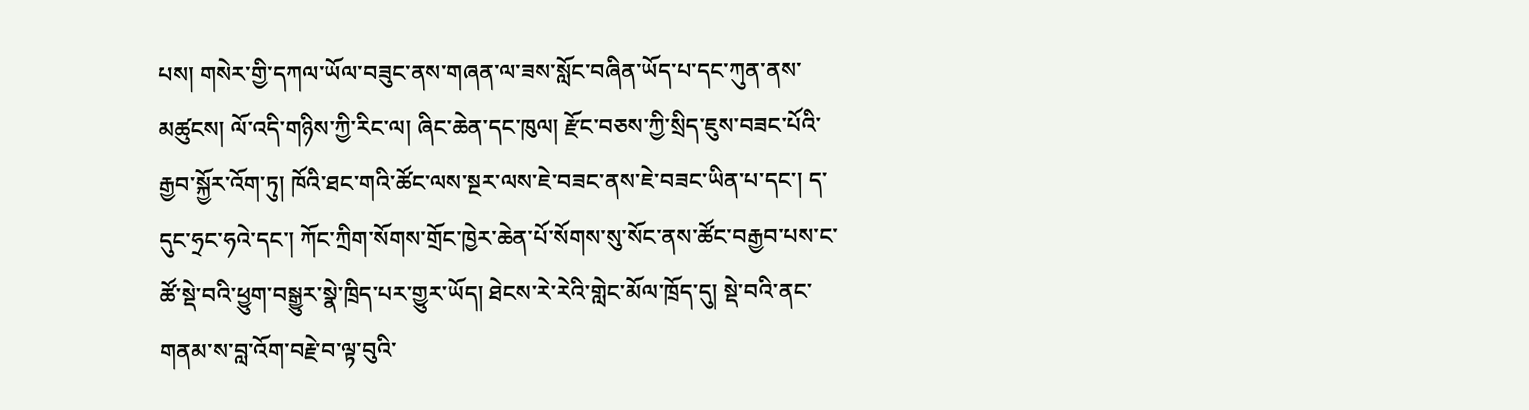པས། གསེར་གྱི་དཀལ་ཡོལ་བཟུང་ནས་གཞན་ལ་ཟས་སློང་བཞིན་ཡོད་པ་དང་ཀུན་ནས་མཚུངས། ལོ་འདི་གཉིས་ཀྱི་རིང་ལ། ཞིང་ཆེན་དང་ཁུལ། རྫོང་བཅས་ཀྱི་སྲིད་ཇུས་བཟང་པོའི་རྒྱབ་སྐྱོར་འོག་ཏུ། ཁོའི་ཐང་གའི་ཚོང་ལས་སྔར་ལས་ཇེ་བཟང་ནས་ཇེ་བཟང་ཡིན་པ་དང་། ད་དུང་ཧྲང་ཧའེ་དང་། ཀོང་ཀྲིག་སོགས་གྲོང་ཁྱེར་ཆེན་པོ་སོགས་སུ་སོང་ནས་ཚོང་བརྒྱབ་པས་ང་ཚོ་སྡེ་བའི་ཕྱུག་བསྒྱུར་སྣེ་ཁྲིད་པར་གྱུར་ཡོད། ཐེངས་རེ་རེའི་གླེང་མོལ་ཁྲོད་དུ། སྡེ་བའི་ནང་གནམ་ས་བླ་འོག་བརྗེ་བ་ལྟ་བུའི་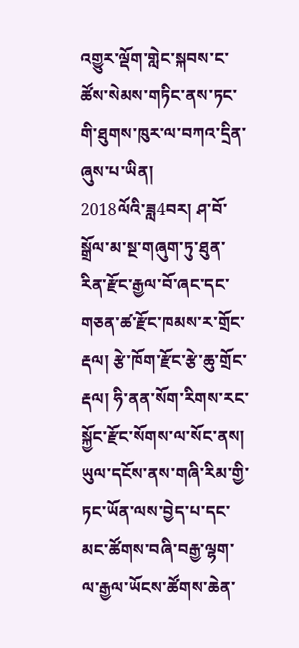འགྱུར་ལྡོག་གླེང་སྐབས་ང་ཚོས་སེམས་གཏིང་ནས་ཏང་གི་ཐུགས་ཁུར་ལ་བཀའ་དྲིན་ཞུས་པ་ཡིན།
2018ལོའི་ཟླ4བར། ཤ་བོ་སྒྲོལ་མ་སྔ་གཞུག་ཏུ་ཐུན་རིན་རྫོང་རྒྱལ་བོ་ཞང་དང་གཅན་ཚ་རྫོང་ཁམས་ར་གྲོང་རྡལ། རྩེ་ཁོག་རྫོང་རྩེ་ཆུ་གྲོང་རྡལ། ཧི་ནན་སོག་རིགས་རང་སྐྱོང་རྫོང་སོགས་ལ་སོང་ནས། ཡུལ་དངོས་ནས་གཞི་རིམ་གྱི་ཏང་ཡོན་ལས་བྱེད་པ་དང་མང་ཚོགས་བཞི་བརྒྱ་ལྷག་ལ་རྒྱལ་ཡོངས་ཚོགས་ཆེན་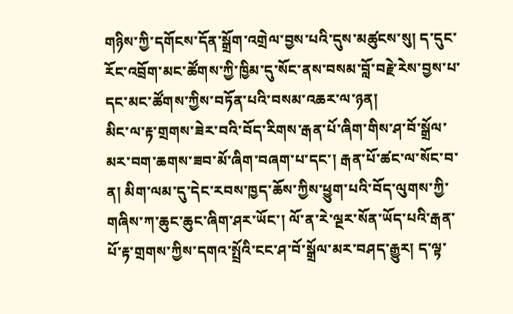གཉིས་ཀྱི་དགོངས་དོན་སྒྲོག་འགྲེལ་བྱས་པའི་དུས་མཚུངས་སུ། ད་དུང་རོང་འབྲོག་མང་ཚོགས་ཀྱི་ཁྱིམ་དུ་སོང་ནས་བསམ་བློ་བརྗེ་རེས་བྱས་པ་དང་མང་ཚོགས་ཀྱིས་བཏོན་པའི་བསམ་འཆར་ལ་ཉན།
མིང་ལ་རྟ་གྲགས་ཟེར་བའི་བོད་རིགས་རྒན་པོ་ཞིག་གིས་ཤ་བོ་སྒྲོལ་མར་བག་ཆགས་ཟབ་མོ་ཞིག་བཞག་པ་དང་། རྒན་པོ་ཚང་ལ་སོང་བ་ན། མིག་ལམ་དུ་དེང་རབས་ཁྱད་ཆོས་ཀྱིས་ཕྱུག་པའི་བོད་ལུགས་ཀྱི་གཞིས་ཀ་ཆུང་ཆུང་ཞིག་ཤར་ཡོང་། ལོ་ན་རེ་ལྔར་སོན་ཡོད་པའི་རྒན་པོ་རྟ་གྲགས་ཀྱིས་དགའ་སྤྲོའི་ངང་ཤ་བོ་སྒྲོལ་མར་བཤད་རྒྱུར། ད་ལྟ་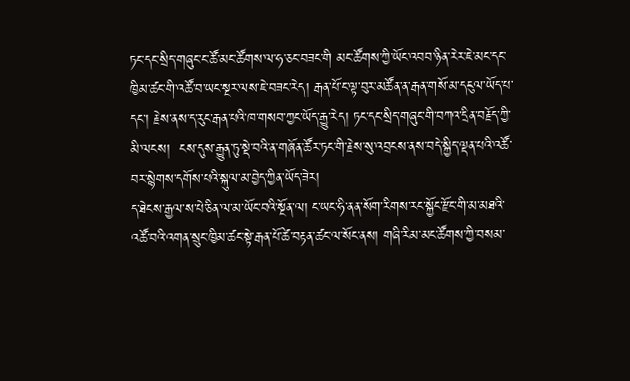ཏང་དང་སྲིད་གཞུང་ང་ཚོ་མང་ཚོགས་ལ་ཧ་ཅང་བཟང་གི མང་ཚོགས་ཀྱི་ཡོང་འབབ་ཉིན་རེར་ཇེ་མང་དང་ཁྱིམ་ཚང་གི་འཚོ་བ་ཡང་སྔར་ལས་ཇེ་བཟང་རེད། རྒན་པོ་ང་ལྟ་བུར་མཚོན་ན་རྒན་གསོ་མ་དངུལ་ཡོད་པ་དང་། རྗེས་ནས་ད་རུང་རྒན་པའི་ཁ་གསབ་ཀྱང་ཡོད་རྒྱུ་རེད། ཏང་དང་སྲིད་གཞུང་གི་བཀའ་དྲིན་བརྗོད་ཀྱི་མི་ལངས།  ངས་དུས་རྒྱུན་ཏུ་སྡེ་བའི་ན་གཞོན་ཚོར་ཏང་གི་རྗེས་སུ་འབྲངས་ནས་བདེ་སྐྱིད་ལྡན་པའི་འཚོ་བར་སྙེགས་དགོས་པའི་སྐུལ་མ་བྱེད་ཀྱིན་ཡོད་ཟེར།
ད་ཐེངས་རྒྱལ་ས་པེ་ཅིན་ལ་མ་ཡོང་བའི་སྔོན་ལ། ང་ཡང་ཧི་ནན་སོག་རིགས་རང་སྐྱོང་རྫོང་གི་མ་མཐའི་འཚོ་བའི་འགན་སྲུང་ཁྱིམ་ཚང་སྟེ་རྒན་པོ་ཚེ་བརྟན་ཚང་ལ་སོང་ནས། གཞི་རིམ་མང་ཚོགས་ཀྱི་བསམ་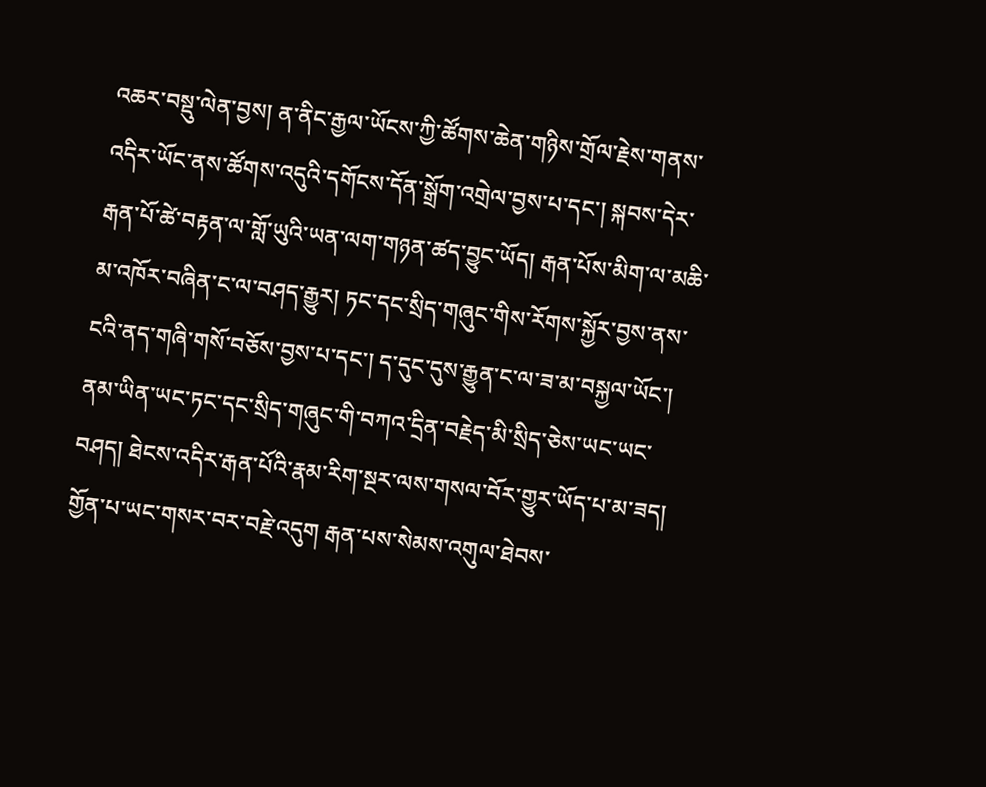འཆར་བསྡུ་ལེན་བྱས། ན་ནིང་རྒྱལ་ཡོངས་ཀྱི་ཚོགས་ཆེན་གཉིས་གྲོལ་རྗེས་གནས་འདིར་ཡོང་ནས་ཚོགས་འདུའི་དགོངས་དོན་སྒྲོག་འགྲེལ་བྱས་པ་དང་། སྐབས་དེར་རྒན་པོ་ཚེ་བརྟན་ལ་གློ་ཡུའི་ཡན་ལག་གཉན་ཚད་བྱུང་ཡོད། རྒན་པོས་མིག་ལ་མཆི་མ་འཁོར་བཞིན་ང་ལ་བཤད་རྒྱུར། ཏང་དང་སྲིད་གཞུང་གིས་རོགས་སྐྱོར་བྱས་ནས་ངའི་ནད་གཞི་གསོ་བཅོས་བྱས་པ་དང་། ད་དུང་དུས་རྒྱུན་ང་ལ་ཟ་མ་བསྐྱལ་ཡོང་། ནམ་ཡིན་ཡང་ཏང་དང་སྲིད་གཞུང་གི་བཀའ་དྲིན་བརྗེད་མི་སྲིད་ཅེས་ཡང་ཡང་བཤད། ཐེངས་འདིར་རྒན་པོའི་རྣམ་རིག་སྔར་ལས་གསལ་བོར་གྱུར་ཡོད་པ་མ་ཟད། གྱོན་པ་ཡང་གསར་བར་བརྗེ་འདུག རྒན་པས་སེམས་འགུལ་ཐེབས་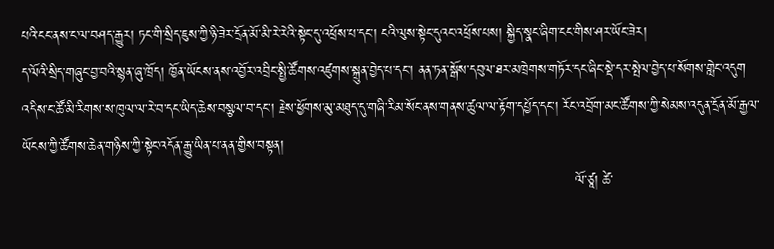པའི་ངང་ནས་ང་ལ་བཤད་རྒྱུར། ཏང་གི་སྲིད་ཇུས་ཀྱི་ཉི་ཟེར་དྲོན་མོ་མི་རེ་རེའི་སྟེང་དུ་འཕྲོས་པ་དང་། ངའི་ལུས་སྟེང་དུའང་འཕྲོས་པས། སྐྱིད་སྣང་ཞིག་ངང་གིས་ཤར་ཡོང་ཟེར།
ད་ལོའི་སྲིད་གཞུང་བྱ་བའི་སྙན་ཞུ་ཁྲོད། ཁྱོན་ཡོངས་ནས་འབྱོར་འབྲིང་སྤྱི་ཚོགས་འཛུགས་སྐྲུན་བྱེད་པ་དང་། ནན་ཏན་སྒོས་དབུལ་ཐར་མཁྲེགས་གཏོར་དང་ཞིང་སྡེ་དར་སྤེལ་བྱེད་པ་སོགས་གླེང་འདུག འདིས་ང་ཚོ་མི་རིགས་ས་ཁུལ་ལ་རེ་བ་དང་ཡིད་ཆེས་བསྩལ་བ་དང་། རྗེས་ཕྱོགས་མུ་མཐུད་དུ་གཞི་རིམ་སོང་ནས་གནས་ཚུལ་ལ་རྟོག་དཔྱོད་དང་། རོང་འབྲོག་མང་ཚོགས་ཀྱི་སེམས་འདུན་དྲོན་མོ་རྒྱལ་ཡོངས་ཀྱི་ཚོགས་ཆེན་གཉིས་ཀྱི་སྟེང་འདོན་རྒྱུ་ཡིན་པ་ནན་གྱིས་བསྟན།
                                                                                                                      ལོ་ཙཱ། ཚེ་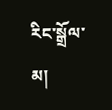རིང་སྒྲོལ་མ།